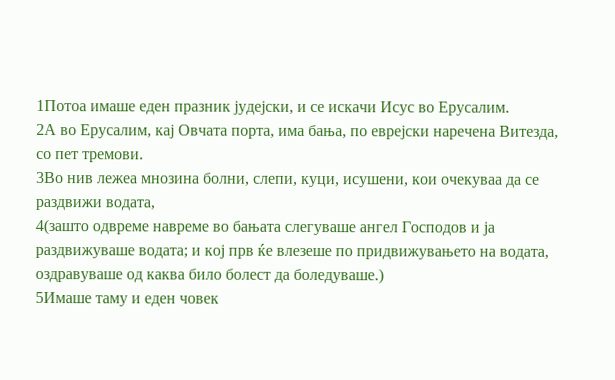1Потоа имаше еден празник јудејски, и се искачи Исус во Ерусалим.
2А во Ерусалим, кај Овчата порта, има бања, по еврејски наречена Витезда, со пет тремови.
3Во нив лежеа мнозина болни, слепи, куци, исушени, кои очекуваа да се раздвижи водата,
4(зашто одвреме навреме во бањата слегуваше ангел Господов и ја раздвижуваше водата; и кој прв ќе влезеше по придвижувањето на водата, оздравуваше од каква било болест да боледуваше.)
5Имаше таму и еден човек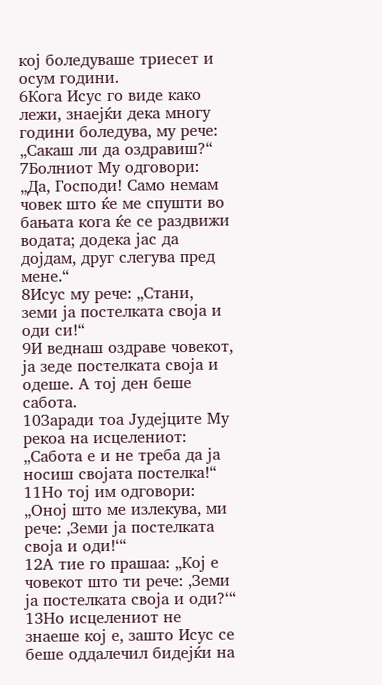кој боледуваше триесет и осум години.
6Кога Исус го виде како лежи, знаејќи дека многу години боледува, му рече: „Сакаш ли да оздравиш?“
7Болниот Му одговори: „Да, Господи! Само немам човек што ќе ме спушти во бањата кога ќе се раздвижи водата; додека јас да дојдам, друг слегува пред мене.“
8Исус му рече: „Стани, земи ја постелката своја и оди си!“
9И веднаш оздраве човекот, ја зеде постелката своја и одеше. А тој ден беше сабота.
10Заради тоа Јудејците Му рекоа на исцелениот: „Сабота е и не треба да ја носиш својата постелка!“
11Но тој им одговори: „Оној што ме излекува, ми рече: ‚Земи ја постелката своја и оди!‘“
12А тие го прашаа: „Кој е човекот што ти рече: ‚Земи ја постелката своја и оди?‘“
13Но исцелениот не знаеше кој е, зашто Исус се беше оддалечил бидејќи на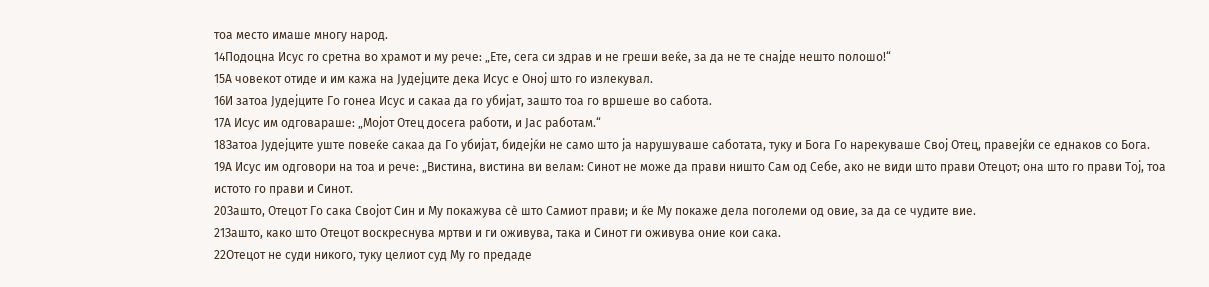тоа место имаше многу народ.
14Подоцна Исус го сретна во храмот и му рече: „Ете, сега си здрав и не греши веќе, за да не те снајде нешто полошо!“
15А човекот отиде и им кажа на Јудејците дека Исус е Оној што го излекувал.
16И затоа Јудејците Го гонеа Исус и сакаа да го убијат, зашто тоа го вршеше во сабота.
17А Исус им одговараше: „Мојот Отец досега работи, и Јас работам.“
18Затоа Јудејците уште повеќе сакаа да Го убијат, бидејќи не само што ја нарушуваше саботата, туку и Бога Го нарекуваше Свој Отец, правејќи се еднаков со Бога.
19А Исус им одговори на тоа и рече: „Вистина, вистина ви велам: Синот не може да прави ништо Сам од Себе, ако не види што прави Отецот; она што го прави Тој, тоа истото го прави и Синот.
20Зашто, Отецот Го сака Својот Син и Му покажува сѐ што Самиот прави; и ќе Му покаже дела поголеми од овие, за да се чудите вие.
21Зашто, како што Отецот воскреснува мртви и ги оживува, така и Синот ги оживува оние кои сака.
22Отецот не суди никого, туку целиот суд Му го предаде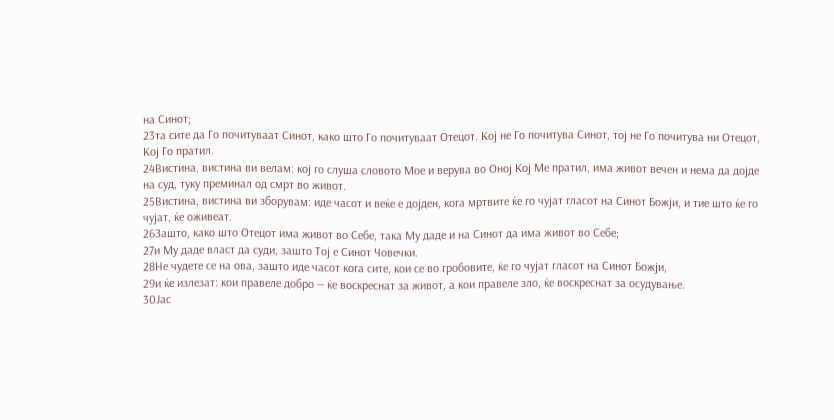на Синот;
23та сите да Го почитуваат Синот, како што Го почитуваат Отецот. Кој не Го почитува Синот, тој не Го почитува ни Отецот, Кој Го пратил.
24Вистина, вистина ви велам: кој го слуша словото Мое и верува во Оној Кој Ме пратил, има живот вечен и нема да дојде на суд, туку преминал од смрт во живот.
25Вистина, вистина ви зборувам: иде часот и веќе е дојден, кога мртвите ќе го чујат гласот на Синот Божји, и тие што ќе го чујат, ќе оживеат.
26Зашто, како што Отецот има живот во Себе, така Му даде и на Синот да има живот во Себе;
27и Му даде власт да суди, зашто Тој е Синот Човечки.
28Не чудете се на ова, зашто иде часот кога сите, кои се во гробовите, ќе го чујат гласот на Синот Божји,
29и ќе излезат: кои правеле добро — ќе воскреснат за живот, а кои правеле зло, ќе воскреснат за осудување.
30Јас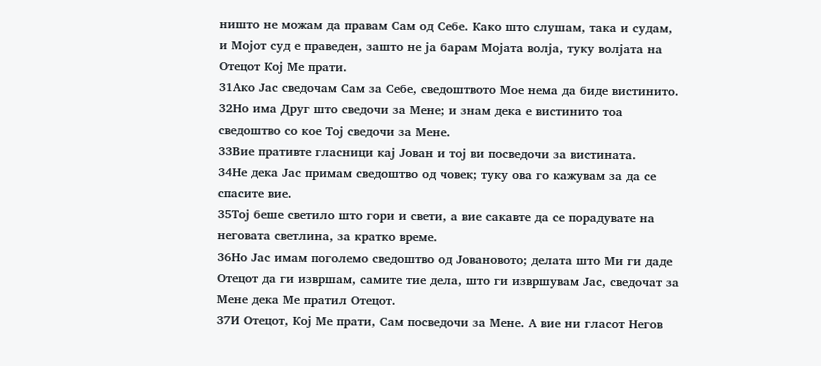ништо не можам да правам Сам од Себе. Како што слушам, така и судам, и Мојот суд е праведен, зашто не ја барам Мојата волја, туку волјата на Отецот Кој Ме прати.
31Ако Јас сведочам Сам за Себе, сведоштвото Мое нема да биде вистинито.
32Но има Друг што сведочи за Мене; и знам дека е вистинито тоа сведоштво со кое Тој сведочи за Мене.
33Вие пративте гласници кај Јован и тој ви посведочи за вистината.
34Не дека Јас примам сведоштво од човек; туку ова го кажувам за да се спасите вие.
35Тој беше светило што гори и свети, а вие сакавте да се порадувате на неговата светлина, за кратко време.
36Но Јас имам поголемо сведоштво од Јовановото; делата што Ми ги даде Отецот да ги извршам, самите тие дела, што ги извршувам Јас, сведочат за Мене дека Ме пратил Отецот.
37И Отецот, Кој Ме прати, Сам посведочи за Мене. А вие ни гласот Негов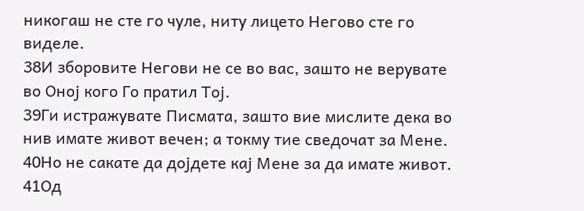никогаш не сте го чуле, ниту лицето Негово сте го виделе.
38И зборовите Негови не се во вас, зашто не верувате во Оној кого Го пратил Тој.
39Ги истражувате Писмата, зашто вие мислите дека во нив имате живот вечен; а токму тие сведочат за Мене.
40Но не сакате да дојдете кај Мене за да имате живот.
41Од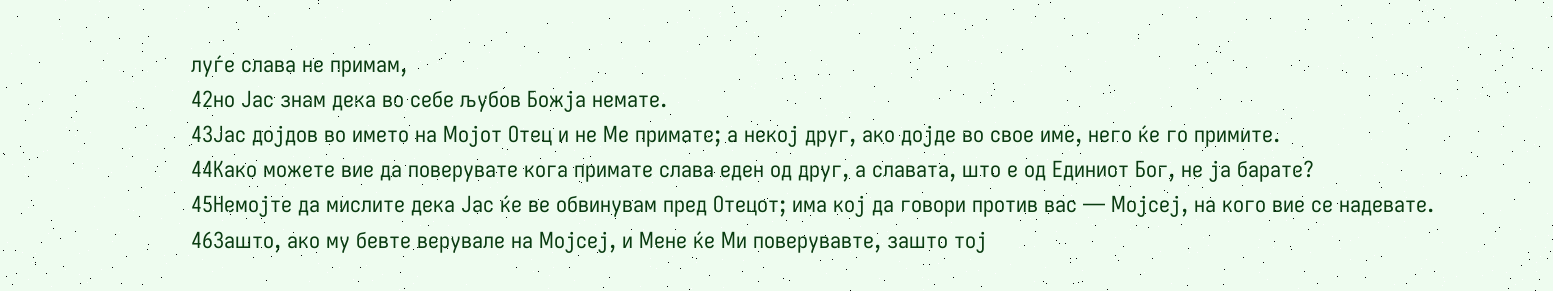луѓе слава не примам,
42но Јас знам дека во себе љубов Божја немате.
43Јас дојдов во името на Мојот Отец и не Ме примате; а некој друг, ако дојде во свое име, него ќе го примите.
44Како можете вие да поверувате кога примате слава еден од друг, а славата, што е од Единиот Бог, не ја барате?
45Немојте да мислите дека Јас ќе ве обвинувам пред Отецот; има кој да говори против вас — Мојсеј, на кого вие се надевате.
46Зашто, ако му бевте верувале на Мојсеј, и Мене ќе Ми поверувавте, зашто тој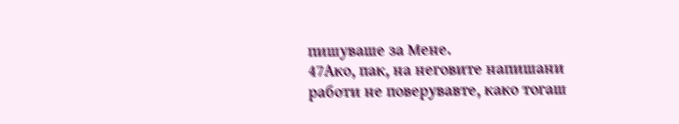пишуваше за Мене.
47Ако, пак, на неговите напишани работи не поверувавте, како тогаш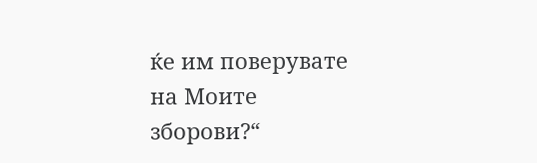ќе им поверувате на Моите зборови?“